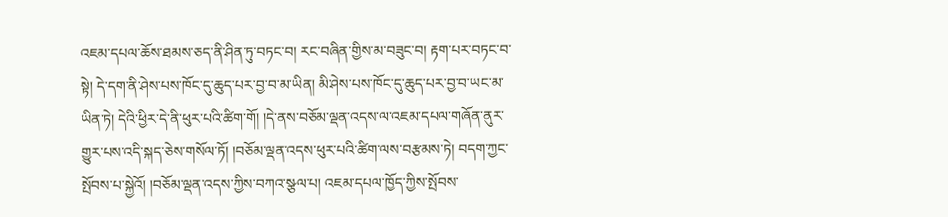འཇམ་དཔལ་ཆོས་ཐམས་ཅད་ནི་ཤིན་ཏུ་བཏང་བ། རང་བཞིན་གྱིས་མ་བཟུང་བ། རྟག་པར་བཏང་བ་སྟེ། དེ་དག་ནི་ཤེས་པས་ཁོང་དུ་ཆུད་པར་བྱ་བ་མ་ཡིན། མི་ཤེས་པས་ཁོང་དུ་ཆུད་པར་བྱ་བ་ཡང་མ་ཡིན་ཏེ། དེའི་ཕྱིར་དེ་ནི་ཕུར་པའི་ཚིག་གོ། །དེ་ནས་བཅོམ་ལྡན་འདས་ལ་འཇམ་དཔལ་གཞོན་ནུར་གྱུར་པས་འདི་སྐད་ཅེས་གསོལ་ཏོ། །བཅོམ་ལྡན་འདས་ཕུར་པའི་ཚིག་ལས་བརྩམས་ཏེ། བདག་ཀྱང་སྤོབས་པ་སྐྱེའོ། །བཅོམ་ལྡན་འདས་ཀྱིས་བཀའ་སྩལ་པ། འཇམ་དཔལ་ཁྱོད་ཀྱིས་སྤོབས་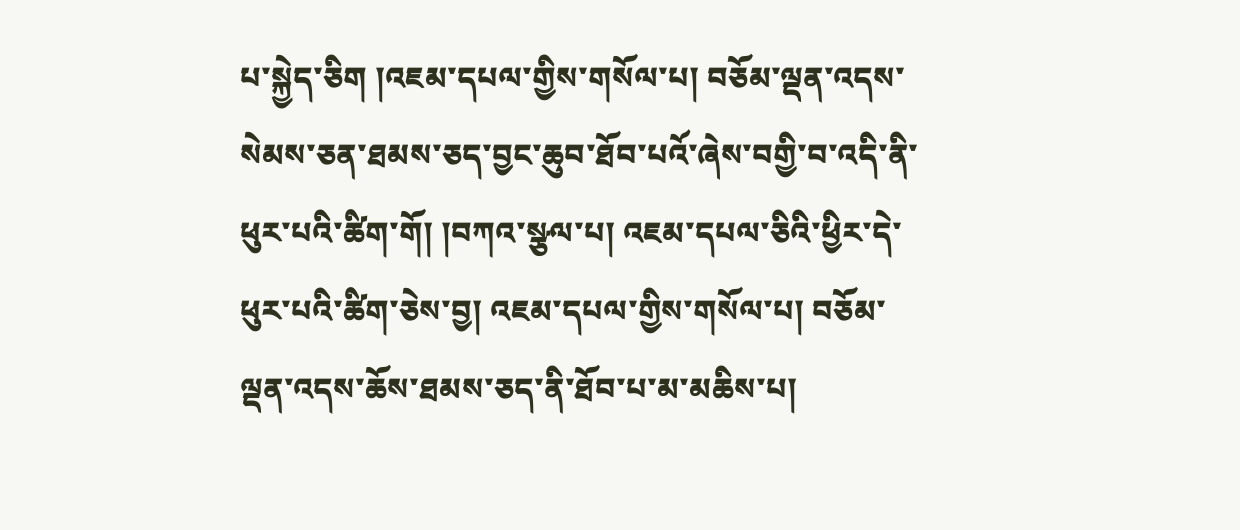པ་སྐྱེད་ཅིག །འཇམ་དཔལ་གྱིས་གསོལ་པ། བཅོམ་ལྡན་འདས་སེམས་ཅན་ཐམས་ཅད་བྱང་ཆུབ་ཐོབ་པའོ་ཞེས་བགྱི་བ་འདི་ནི་ཕུར་པའི་ཚིག་གོ། །བཀའ་སྩལ་པ། འཇམ་དཔལ་ཅིའི་ཕྱིར་དེ་ཕུར་པའི་ཚིག་ཅེས་བྱ། འཇམ་དཔལ་གྱིས་གསོལ་པ། བཅོམ་ལྡན་འདས་ཆོས་ཐམས་ཅད་ནི་ཐོབ་པ་མ་མཆིས་པ།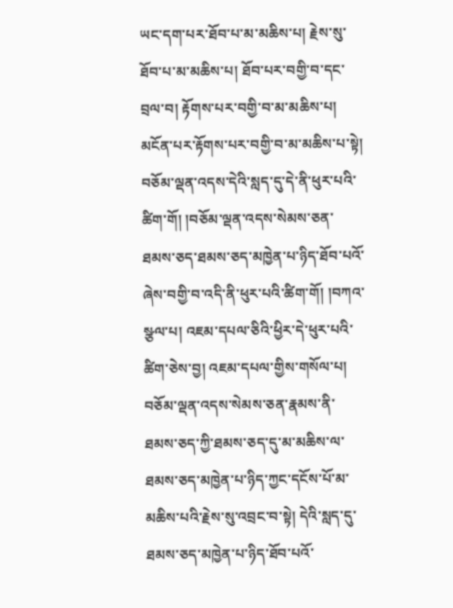ཡང་དག་པར་ཐོབ་པ་མ་མཆིས་པ། རྗེས་སུ་ཐོབ་པ་མ་མཆིས་པ། ཐོབ་པར་བགྱི་བ་དང་བྲལ་བ། རྟོགས་པར་བགྱི་བ་མ་མཆིས་པ། མངོན་པར་རྟོགས་པར་བགྱི་བ་མ་མཆིས་པ་སྟེ། བཅོམ་ལྡན་འདས་དེའི་སླད་དུ་དེ་ནི་ཕུར་པའི་ཚིག་གོ། །བཅོམ་ལྡན་འདས་སེམས་ཅན་ཐམས་ཅད་ཐམས་ཅད་མཁྱེན་པ་ཉིད་ཐོབ་པའོ་ཞེས་བགྱི་བ་འདི་ནི་ཕུར་པའི་ཚིག་གོ། །བཀའ་སྩལ་པ། འཇམ་དཔལ་ཅིའི་ཕྱིར་དེ་ཕུར་པའི་ཚིག་ཅེས་བྱ། འཇམ་དཔལ་གྱིས་གསོལ་པ། བཅོམ་ལྡན་འདས་སེམས་ཅན་རྣམས་ནི་ཐམས་ཅད་ཀྱི་ཐམས་ཅད་དུ་མ་མཆིས་ལ་ཐམས་ཅད་མཁྱེན་པ་ཉིད་ཀྱང་དངོས་པོ་མ་མཆིས་པའི་རྗེས་སུ་འབྲང་བ་སྟེ། དེའི་སླད་དུ་ཐམས་ཅད་མཁྱེན་པ་ཉིད་ཐོབ་པའོ་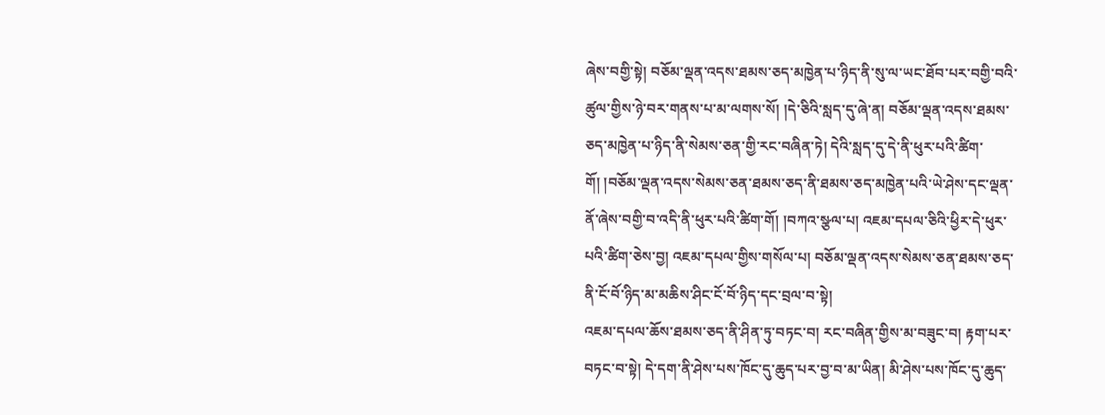ཞེས་བགྱི་སྟེ། བཅོམ་ལྡན་འདས་ཐམས་ཅད་མཁྱེན་པ་ཉིད་ནི་སུ་ལ་ཡང་ཐོབ་པར་བགྱི་བའི་ཚུལ་གྱིས་ཉེ་བར་གནས་པ་མ་ལགས་སོ། །དེ་ཅིའི་སླད་དུ་ཞེ་ན། བཅོམ་ལྡན་འདས་ཐམས་ཅད་མཁྱེན་པ་ཉིད་ནི་སེམས་ཅན་གྱི་རང་བཞིན་ཏེ། དེའི་སླད་དུ་དེ་ནི་ཕུར་པའི་ཚིག་གོ། །བཅོམ་ལྡན་འདས་སེམས་ཅན་ཐམས་ཅད་ནི་ཐམས་ཅད་མཁྱེན་པའི་ཡེ་ཤེས་དང་ལྡན་ནོ་ཞེས་བགྱི་བ་འདི་ནི་ཕུར་པའི་ཚིག་གོ། །བཀའ་སྩལ་པ། འཇམ་དཔལ་ཅིའི་ཕྱིར་དེ་ཕུར་པའི་ཚིག་ཅེས་བྱ། འཇམ་དཔལ་གྱིས་གསོལ་པ། བཅོམ་ལྡན་འདས་སེམས་ཅན་ཐམས་ཅད་ནི་ངོ་བོ་ཉིད་མ་མཆིས་ཤིང་ངོ་བོ་ཉིད་དང་བྲལ་བ་སྟེ།
འཇམ་དཔལ་ཆོས་ཐམས་ཅད་ནི་ཤིན་ཏུ་བཏང་བ། རང་བཞིན་གྱིས་མ་བཟུང་བ། རྟག་པར་བཏང་བ་སྟེ། དེ་དག་ནི་ཤེས་པས་ཁོང་དུ་ཆུད་པར་བྱ་བ་མ་ཡིན། མི་ཤེས་པས་ཁོང་དུ་ཆུད་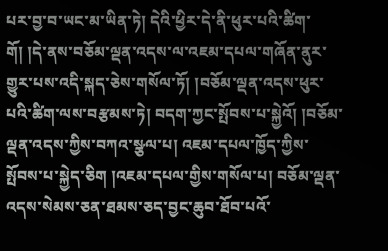པར་བྱ་བ་ཡང་མ་ཡིན་ཏེ། དེའི་ཕྱིར་དེ་ནི་ཕུར་པའི་ཚིག་གོ། །དེ་ནས་བཅོམ་ལྡན་འདས་ལ་འཇམ་དཔལ་གཞོན་ནུར་གྱུར་པས་འདི་སྐད་ཅེས་གསོལ་ཏོ། །བཅོམ་ལྡན་འདས་ཕུར་པའི་ཚིག་ལས་བརྩམས་ཏེ། བདག་ཀྱང་སྤོབས་པ་སྐྱེའོ། །བཅོམ་ལྡན་འདས་ཀྱིས་བཀའ་སྩལ་པ། འཇམ་དཔལ་ཁྱོད་ཀྱིས་སྤོབས་པ་སྐྱེད་ཅིག །འཇམ་དཔལ་གྱིས་གསོལ་པ། བཅོམ་ལྡན་འདས་སེམས་ཅན་ཐམས་ཅད་བྱང་ཆུབ་ཐོབ་པའོ་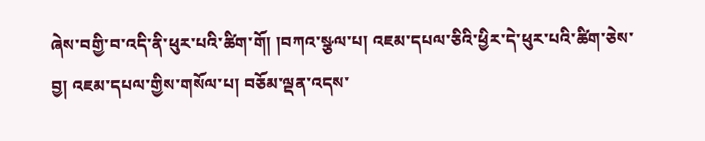ཞེས་བགྱི་བ་འདི་ནི་ཕུར་པའི་ཚིག་གོ། །བཀའ་སྩལ་པ། འཇམ་དཔལ་ཅིའི་ཕྱིར་དེ་ཕུར་པའི་ཚིག་ཅེས་བྱ། འཇམ་དཔལ་གྱིས་གསོལ་པ། བཅོམ་ལྡན་འདས་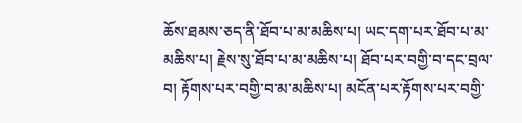ཆོས་ཐམས་ཅད་ནི་ཐོབ་པ་མ་མཆིས་པ། ཡང་དག་པར་ཐོབ་པ་མ་མཆིས་པ། རྗེས་སུ་ཐོབ་པ་མ་མཆིས་པ། ཐོབ་པར་བགྱི་བ་དང་བྲལ་བ། རྟོགས་པར་བགྱི་བ་མ་མཆིས་པ། མངོན་པར་རྟོགས་པར་བགྱི་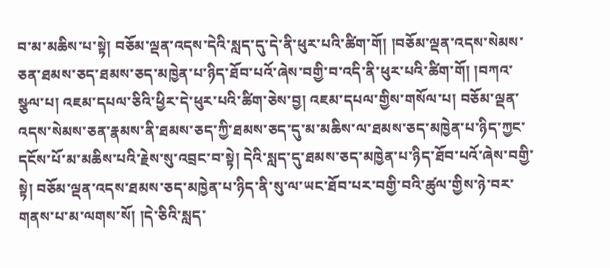བ་མ་མཆིས་པ་སྟེ། བཅོམ་ལྡན་འདས་དེའི་སླད་དུ་དེ་ནི་ཕུར་པའི་ཚིག་གོ། །བཅོམ་ལྡན་འདས་སེམས་ཅན་ཐམས་ཅད་ཐམས་ཅད་མཁྱེན་པ་ཉིད་ཐོབ་པའོ་ཞེས་བགྱི་བ་འདི་ནི་ཕུར་པའི་ཚིག་གོ། །བཀའ་སྩལ་པ། འཇམ་དཔལ་ཅིའི་ཕྱིར་དེ་ཕུར་པའི་ཚིག་ཅེས་བྱ། འཇམ་དཔལ་གྱིས་གསོལ་པ། བཅོམ་ལྡན་འདས་སེམས་ཅན་རྣམས་ནི་ཐམས་ཅད་ཀྱི་ཐམས་ཅད་དུ་མ་མཆིས་ལ་ཐམས་ཅད་མཁྱེན་པ་ཉིད་ཀྱང་དངོས་པོ་མ་མཆིས་པའི་རྗེས་སུ་འབྲང་བ་སྟེ། དེའི་སླད་དུ་ཐམས་ཅད་མཁྱེན་པ་ཉིད་ཐོབ་པའོ་ཞེས་བགྱི་སྟེ། བཅོམ་ལྡན་འདས་ཐམས་ཅད་མཁྱེན་པ་ཉིད་ནི་སུ་ལ་ཡང་ཐོབ་པར་བགྱི་བའི་ཚུལ་གྱིས་ཉེ་བར་གནས་པ་མ་ལགས་སོ། །དེ་ཅིའི་སླད་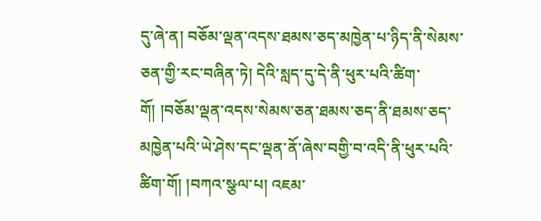དུ་ཞེ་ན། བཅོམ་ལྡན་འདས་ཐམས་ཅད་མཁྱེན་པ་ཉིད་ནི་སེམས་ཅན་གྱི་རང་བཞིན་ཏེ། དེའི་སླད་དུ་དེ་ནི་ཕུར་པའི་ཚིག་གོ། །བཅོམ་ལྡན་འདས་སེམས་ཅན་ཐམས་ཅད་ནི་ཐམས་ཅད་མཁྱེན་པའི་ཡེ་ཤེས་དང་ལྡན་ནོ་ཞེས་བགྱི་བ་འདི་ནི་ཕུར་པའི་ཚིག་གོ། །བཀའ་སྩལ་པ། འཇམ་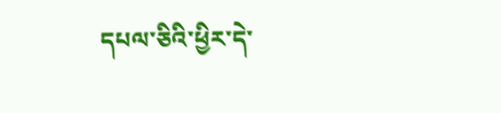དཔལ་ཅིའི་ཕྱིར་དེ་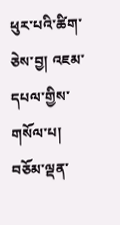ཕུར་པའི་ཚིག་ཅེས་བྱ། འཇམ་དཔལ་གྱིས་གསོལ་པ། བཅོམ་ལྡན་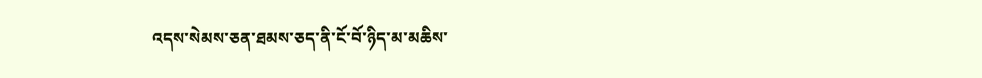འདས་སེམས་ཅན་ཐམས་ཅད་ནི་ངོ་བོ་ཉིད་མ་མཆིས་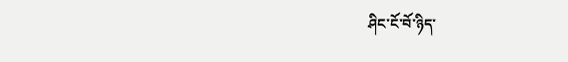ཤིང་ངོ་བོ་ཉིད་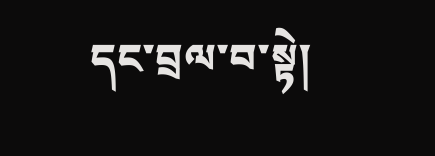དང་བྲལ་བ་སྟེ།